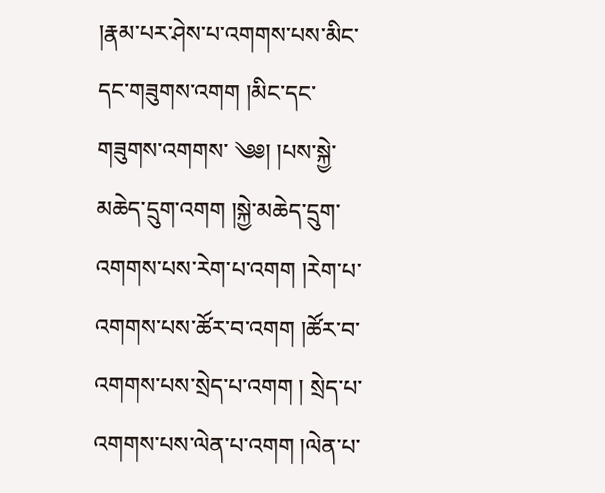།རྣམ་པར་ཤེས་པ་འགགས་པས་མིང་དང་གཟུགས་འགག །མིང་དང་གཟུགས་འགགས་ ༄༅། །པས་སྐྱེ་མཆེད་དྲུག་འགག །སྐྱེ་མཆེད་དྲུག་འགགས་པས་རེག་པ་འགག །རེག་པ་འགགས་པས་ཚོར་བ་འགག །ཚོར་བ་འགགས་པས་སྲེད་པ་འགག ། སྲེད་པ་འགགས་པས་ལེན་པ་འགག །ལེན་པ་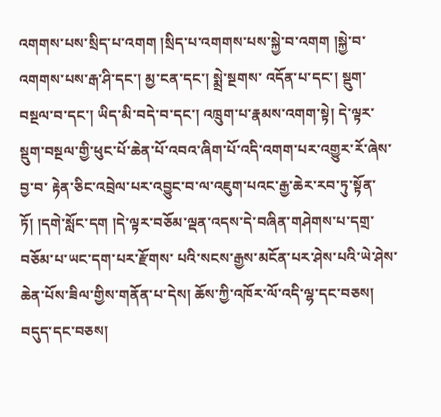འགགས་པས་སྲིད་པ་འགག །སྲིད་པ་འགགས་པས་སྐྱེ་བ་འགག །སྐྱེ་བ་འགགས་པས་རྒ་ཤི་དང་། མྱ་ངན་དང་། སྨྲེ་སྔགས་ འདོན་པ་དང་། སྡུག་བསྔལ་བ་དང་། ཡིད་མི་བདེ་བ་དང་། འཁྲུག་པ་རྣམས་འགག་སྟེ། དེ་ལྟར་སྡུག་བསྔལ་གྱི་ཕུང་པོ་ཆེན་པོ་འབའ་ཞིག་པོ་འདི་འགག་པར་འགྱུར་རོ་ཞེས་བྱ་བ་ རྟེན་ཅིང་འབྲེལ་པར་འབྱུང་བ་ལ་འཇུག་པའང་རྒྱ་ཆེར་རབ་ཏུ་སྟོན་ཏོ། །དགེ་སློང་དག །དེ་ལྟར་བཅོམ་ལྡན་འདས་དེ་བཞིན་གཤེགས་པ་དགྲ་བཅོམ་པ་ཡང་དག་པར་རྫོགས་ པའི་སངས་རྒྱས་མངོན་པར་ཤེས་པའི་ཡེ་ཤེས་ཆེན་པོས་ཟིལ་གྱིས་གནོན་པ་དེས། ཆོས་ཀྱི་འཁོར་ལོ་འདི་ལྷ་དང་བཅས། བདུད་དང་བཅས།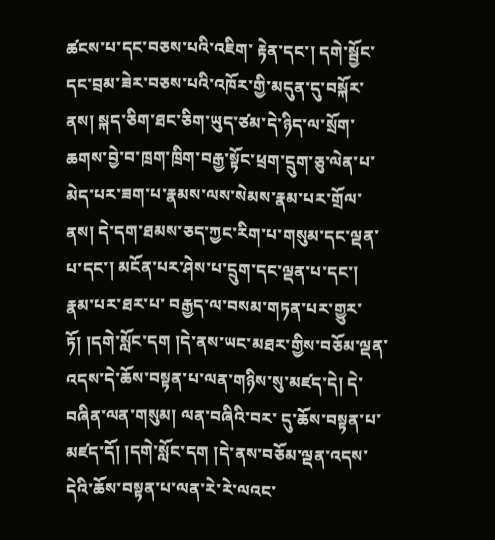ཚངས་པ་དང་བཅས་པའི་འཇིག་ རྟེན་དང་། དགེ་སྦྱོང་དང་བྲམ་ཟེར་བཅས་པའི་འཁོར་གྱི་མདུན་དུ་བསྐོར་ནས། སྐད་ཅིག་ཐང་ཅིག་ཡུད་ཙམ་དེ་ཉིད་ལ་སྲོག་ཆགས་བྱེ་བ་ཁྲག་ཁྲིག་བརྒྱ་སྟོང་ཕྲག་དྲུག་ཅུ་ལེན་པ་ མེད་པར་ཟག་པ་རྣམས་ལས་སེམས་རྣམ་པར་གྲོལ་ནས། དེ་དག་ཐམས་ཅད་ཀྱང་རིག་པ་གསུམ་དང་ལྡན་པ་དང་། མངོན་པར་ཤེས་པ་དྲུག་དང་ལྡན་པ་དང་། རྣམ་པར་ཐར་པ་ བརྒྱད་ལ་བསམ་གཏན་པར་གྱུར་ཏོ། །དགེ་སློང་དག །དེ་ནས་ཡང་མཐར་གྱིས་བཅོམ་ལྡན་འདས་དེ་ཆོས་བསྟན་པ་ལན་གཉིས་སུ་མཛད་དེ། དེ་བཞིན་ལན་གསུམ། ལན་བཞིའི་བར་ དུ་ཆོས་བསྟན་པ་མཛད་དོ། །དགེ་སློང་དག །དེ་ནས་བཅོམ་ལྡན་འདས་དེའི་ཆོས་བསྟན་པ་ལན་རེ་རེ་ལའང་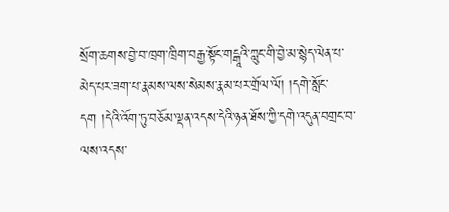སྲོག་ཆགས་བྱེ་བ་ཁྲག་ཁྲིག་བརྒྱ་སྟོང་གངྒཱའི་ཀླུང་གི་བྱེ་མ་སྙེད་ལེན་པ་ མེད་པར་ཟག་པ་རྣམས་ལས་སེམས་རྣམ་པར་གྲོལ་ལོ། །དགེ་སློང་དག །དེའི་འོག་ཏུ་བཅོམ་ལྡན་འདས་དེའི་ཉན་ཐོས་ཀྱི་དགེ་འདུན་བགྲང་བ་ལས་འདས་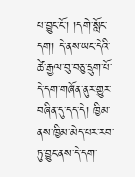པ་བྱུང་ངོ་། །དགེ་སློང་དག། དེ་ནས་ཡང་དེའི་ཚེ་རྒྱལ་བུ་བཅུ་དྲུག་པོ་དེ་དག་གཞོན་ནུར་གྱུར་བཞིན་དུ་དད་དེ། ཁྱིམ་ནས་ཁྱིམ་མེད་པར་རབ་ཏུ་བྱུང་ནས་དེ་དག་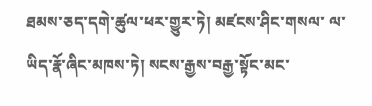ཐམས་ཅད་དགེ་ཚུལ་ཕར་གྱུར་ཏེ། མཛངས་ཤིང་གསལ་ ལ་ཡིད་རྣོ་ཞིང་མཁས་ཏེ། སངས་རྒྱས་བརྒྱ་སྟོང་མང་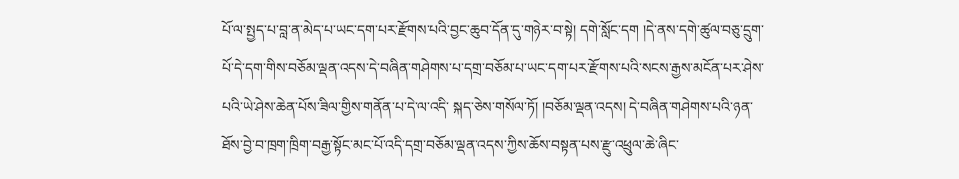པོ་ལ་སྤྱད་པ་བླ་ན་མེད་པ་ཡང་དག་པར་རྫོགས་པའི་བྱང་ཆུབ་དོན་དུ་གཉེར་བ་སྟེ། དགེ་སློང་དག །དེ་ནས་དགེ་ཚུལ་བཅུ་དྲུག་ པོ་དེ་དག་གིས་བཅོམ་ལྡན་འདས་དེ་བཞིན་གཤེགས་པ་དགྲ་བཅོམ་པ་ཡང་དག་པར་རྫོགས་པའི་སངས་རྒྱས་མངོན་པར་ཤེས་པའི་ཡེ་ཤེས་ཆེན་པོས་ཟིལ་གྱིས་གནོན་པ་དེ་ལ་འདི་ སྐད་ཅེས་གསོལ་ཏོ། །བཅོམ་ལྡན་འདས། དེ་བཞིན་གཤེགས་པའི་ཉན་ཐོས་བྱེ་བ་ཁྲག་ཁྲིག་བརྒྱ་སྟོང་མང་པོ་འདི་དགྲ་བཅོམ་ལྡན་འདས་ཀྱིས་ཆོས་བསྟན་པས་རྫུ་འཕྲུལ་ཆེ་ཞིང་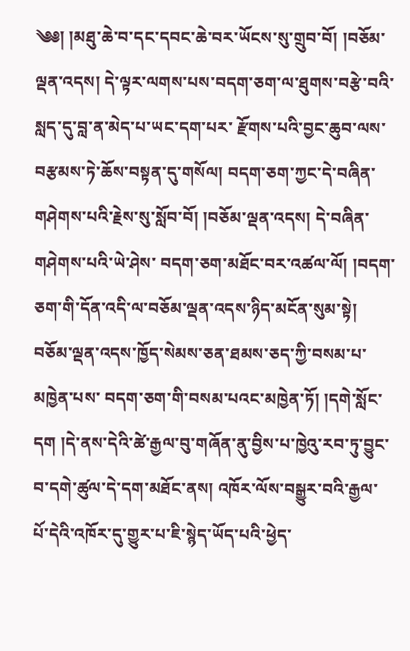༄༅། །མཐུ་ཆེ་བ་དང་དབང་ཆེ་བར་ཡོངས་སུ་གྲུབ་བོ། །བཅོམ་ལྡན་འདས། དེ་ལྟར་ལགས་པས་བདག་ཅག་ལ་ཐུགས་བརྩེ་བའི་སླད་དུ་བླ་ན་མེད་པ་ཡང་དག་པར་ རྫོགས་པའི་བྱང་ཆུབ་ལས་བརྩམས་ཏེ་ཆོས་བསྟན་དུ་གསོལ། བདག་ཅག་ཀྱང་དེ་བཞིན་གཤེགས་པའི་རྗེས་སུ་སློབ་བོ། །བཅོམ་ལྡན་འདས། དེ་བཞིན་གཤེགས་པའི་ཡེ་ཤེས་ བདག་ཅག་མཐོང་བར་འཚལ་ལོ། །བདག་ཅག་གི་དོན་འདི་ལ་བཅོམ་ལྡན་འདས་ཉིད་མངོན་སུམ་སྟེ། བཅོམ་ལྡན་འདས་ཁྱོད་སེམས་ཅན་ཐམས་ཅད་ཀྱི་བསམ་པ་མཁྱེན་པས་ བདག་ཅག་གི་བསམ་པའང་མཁྱེན་ཏོ། །དགེ་སློང་དག །དེ་ནས་དེའི་ཚེ་རྒྱལ་བུ་གཞོན་ནུ་བྱིས་པ་ཁྱེའུ་རབ་ཏུ་བྱུང་བ་དགེ་ཚུལ་དེ་དག་མཐོང་ནས། འཁོར་ལོས་བསྒྱུར་བའི་རྒྱལ་ པོ་དེའི་འཁོར་དུ་གྱུར་པ་ཇི་སྙེད་ཡོད་པའི་ཕྱེད་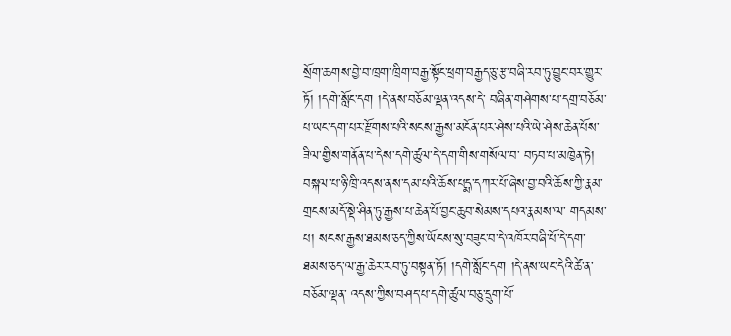སྲོག་ཆགས་བྱེ་བ་ཁྲག་ཁྲིག་བརྒྱ་སྟོང་ཕྲག་བརྒྱད་ཅུ་རྩ་བཞི་རབ་ཏུ་བྱུང་བར་གྱུར་ཏོ། །དགེ་སློང་དག །དེ་ནས་བཅོམ་ལྡན་འདས་དེ་ བཞིན་གཤེགས་པ་དགྲ་བཅོམ་པ་ཡང་དག་པར་རྫོགས་པའི་སངས་རྒྱས་མངོན་པར་ཤེས་པའི་ཡེ་ཤེས་ཆེན་པོས་ཟིལ་གྱིས་གནོན་པ་དེས་དགེ་ཚུལ་དེ་དག་གིས་གསོལ་བ་ བཏབ་པ་མཁྱེན་ཏེ། བསྐལ་པ་ཉི་ཁྲི་འདས་ནས་དམ་པའི་ཆོས་པདྨ་དཀར་པོ་ཞེས་བྱ་བའི་ཆོས་ཀྱི་རྣམ་གྲངས་མདོ་སྡེ་ཤིན་ཏུ་རྒྱས་པ་ཆེན་པོ་བྱང་ཆུབ་སེམས་དཔའ་རྣམས་ལ་ གདམས་པ། སངས་རྒྱས་ཐམས་ཅད་ཀྱིས་ཡོངས་སུ་བཟུང་བ་དེ་འཁོར་བཞི་པོ་དེ་དག་ཐམས་ཅད་ལ་རྒྱ་ཆེར་རབ་ཏུ་བསྟན་ཏོ། །དགེ་སློང་དག །དེ་ནས་ཡང་དེའི་ཚེ་ན་བཅོམ་ལྡན་ འདས་ཀྱིས་བཤད་པ་དགེ་ཚུལ་བཅུ་དྲུག་པོ་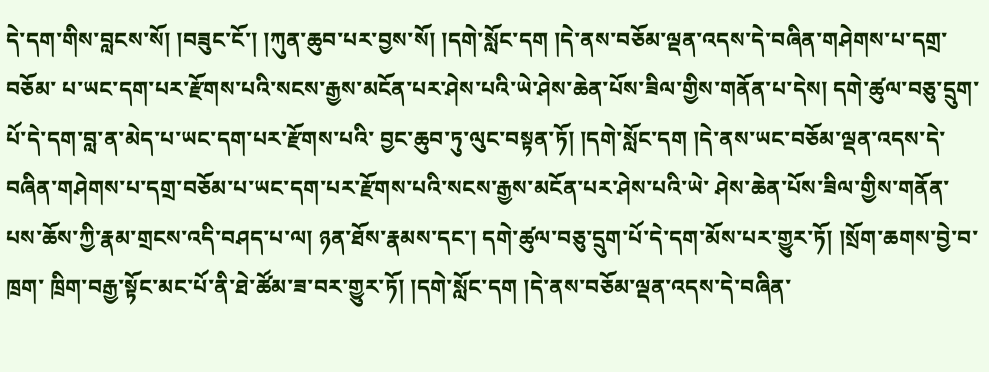དེ་དག་གིས་བླངས་སོ། །བཟུང་ངོ་། །ཀུན་ཆུབ་པར་བྱས་སོ། །དགེ་སློང་དག །དེ་ནས་བཅོམ་ལྡན་འདས་དེ་བཞིན་གཤེགས་པ་དགྲ་བཅོམ་ པ་ཡང་དག་པར་རྫོགས་པའི་སངས་རྒྱས་མངོན་པར་ཤེས་པའི་ཡེ་ཤེས་ཆེན་པོས་ཟིལ་གྱིས་གནོན་པ་དེས། དགེ་ཚུལ་བཅུ་དྲུག་པོ་དེ་དག་བླ་ན་མེད་པ་ཡང་དག་པར་རྫོགས་པའི་ བྱང་ཆུབ་ཏུ་ལུང་བསྟན་ཏོ། །དགེ་སློང་དག །དེ་ནས་ཡང་བཅོམ་ལྡན་འདས་དེ་བཞིན་གཤེགས་པ་དགྲ་བཅོམ་པ་ཡང་དག་པར་རྫོགས་པའི་སངས་རྒྱས་མངོན་པར་ཤེས་པའི་ཡེ་ ཤེས་ཆེན་པོས་ཟིལ་གྱིས་གནོན་པས་ཆོས་ཀྱི་རྣམ་གྲངས་འདི་བཤད་པ་ལ། ཉན་ཐོས་རྣམས་དང་། དགེ་ཚུལ་བཅུ་དྲུག་པོ་དེ་དག་མོས་པར་གྱུར་ཏོ། །སྲོག་ཆགས་བྱེ་བ་ཁྲག་ ཁྲིག་བརྒྱ་སྟོང་མང་པོ་ནི་ཐེ་ཚོམ་ཟ་བར་གྱུར་ཏོ། །དགེ་སློང་དག །དེ་ནས་བཅོམ་ལྡན་འདས་དེ་བཞིན་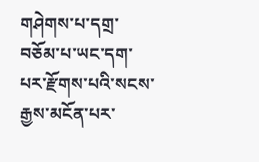གཤེགས་པ་དགྲ་བཅོམ་པ་ཡང་དག་པར་རྫོགས་པའི་སངས་རྒྱས་མངོན་པར་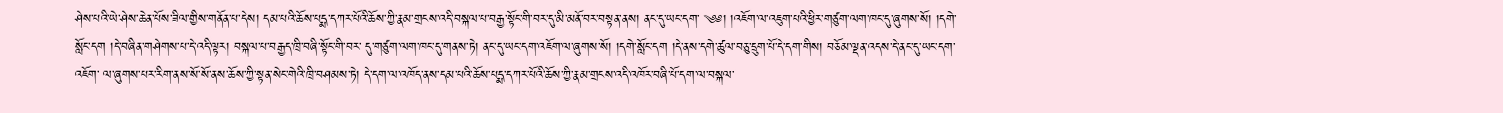ཤེས་པའི་ཡེ་ཤེས་ཆེན་པོས་ཟིལ་གྱིས་གནོན་པ་དེས། དམ་པའི་ཆོས་པདྨ་དཀར་པོའི་ཆོས་ཀྱི་རྣམ་གྲངས་འདི་བསྐལ་པ་བརྒྱ་སྟོང་གི་བར་དུ་མི་མནོ་བར་བསྟན་ནས། ནང་དུ་ཡང་དག་ ༄༅། །འཇོག་ལ་འཇུག་པའི་ཕྱིར་གཙུག་ལག་ཁང་དུ་ཞུགས་སོ། །དགེ་སློང་དག །དེ་བཞིན་གཤེགས་པ་དེ་འདི་ལྟར། བསྐལ་པ་བརྒྱད་ཁྲི་བཞི་སྟོང་གི་བར་ དུ་གཙུག་ལག་ཁང་དུ་གནས་ཏེ། ནང་དུ་ཡང་དག་འཇོག་ལ་ཞུགས་སོ། །དགེ་སློང་དག །དེ་ནས་དགེ་ཚུལ་བཅུ་དྲུག་པོ་དེ་དག་གིས། བཅོམ་ལྡན་འདས་དེ་ནང་དུ་ཡང་དག་འཇོག་ ལ་ཞུགས་པར་རིག་ནས་སོ་སོ་ནས་ཆོས་ཀྱི་སྟན་སེང་གེའི་ཁྲི་བཤམས་ཏེ། དེ་དག་ལ་འཁོད་ནས་དམ་པའི་ཆོས་པདྨ་དཀར་པོའི་ཆོས་ཀྱི་རྣམ་གྲངས་འདི་འཁོར་བཞི་པོ་དག་ལ་བསྐལ་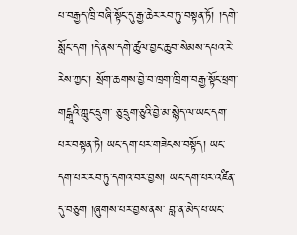པ་བརྒྱད་ཁྲི་བཞི་སྟོང་དུ་རྒྱ་ཆེར་རབ་ཏུ་བསྟན་ཏོ། །དགེ་སློང་དག །དེ་ནས་དགེ་ཚུལ་བྱང་ཆུབ་སེམས་དཔའ་རེ་རེས་ཀྱང་། སྲོག་ཆགས་བྱེ་བ་ཁྲག་ཁྲིག་བརྒྱ་སྟོང་ཕྲག་གངྒཱའི་ཀླུང་དྲུག་ ཅུ་དྲུག་ཅུའི་བྱེ་མ་སྙེད་ལ་ཡང་དག་པར་བསྟན་ཏེ། ཡང་དག་པར་གཟེངས་བསྟོད། ཡང་དག་པར་རབ་ཏུ་དགའ་བར་བྱས། ཡང་དག་པར་འཛིན་དུ་བཅུག །ཞུགས་པར་བྱས་ནས་ བླ་ན་མེད་པ་ཡང་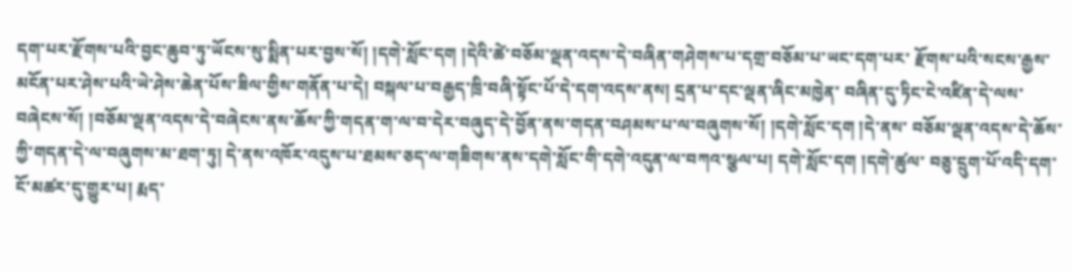དག་པར་རྫོགས་པའི་བྱང་ཆུབ་ཏུ་ཡོངས་སུ་སྨིན་པར་བྱས་སོ། །དགེ་སློང་དག །དེའི་ཚེ་བཅོམ་ལྡན་འདས་དེ་བཞིན་གཤེགས་པ་དགྲ་བཅོམ་པ་ཡང་དག་པར་ རྫོགས་པའི་སངས་རྒྱས་མངོན་པར་ཤེས་པའི་ཡེ་ཤེས་ཆེན་པོས་ཟིལ་གྱིས་གནོན་པ་དེ། བསྐལ་པ་བརྒྱད་ཁྲི་བཞི་སྟོང་པོ་དེ་དག་འདས་ནས། དྲན་པ་དང་ལྡན་ཞིང་མཁྱེན་ བཞིན་དུ་ཏིང་ངེ་འཛིན་དེ་ལས་བཞེངས་སོ། །བཅོམ་ལྡན་འདས་དེ་བཞེངས་ནས་ཆོས་ཀྱི་གདན་ག་ལ་བ་དེར་བཞུད་དེ་བྱོན་ནས་གདན་བཤམས་པ་ལ་བཞུགས་སོ། །དགེ་སློང་དག །དེ་ནས་ བཅོམ་ལྡན་འདས་དེ་ཆོས་ཀྱི་གདན་དེ་ལ་བཞུགས་མ་ཐག་ཏུ། དེ་ནས་འཁོར་འདུས་པ་ཐམས་ཅད་ལ་གཟིགས་ནས་དགེ་སློང་གི་དགེ་འདུན་ལ་བཀའ་སྩལ་པ། དགེ་སློང་དག །དགེ་ཚུལ་ བཅུ་དྲུག་པོ་འདི་དག་ངོ་མཚར་དུ་གྱུར་པ། རྨད་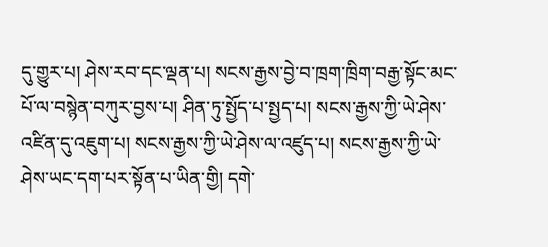དུ་གྱུར་པ། ཤེས་རབ་དང་ལྡན་པ། སངས་རྒྱས་བྱེ་བ་ཁྲག་ཁྲིག་བརྒྱ་སྟོང་མང་པོ་ལ་བསྙེན་བཀུར་བྱས་པ། ཤིན་ཏུ་སྤྱོད་པ་སྤྱད་པ། སངས་རྒྱས་ཀྱི་ཡེ་ཤེས་འཛིན་དུ་འཇུག་པ། སངས་རྒྱས་ཀྱི་ཡེ་ཤེས་ལ་འཛུད་པ། སངས་རྒྱས་ཀྱི་ཡེ་ཤེས་ཡང་དག་པར་སྟོན་པ་ཡིན་གྱི། དགེ་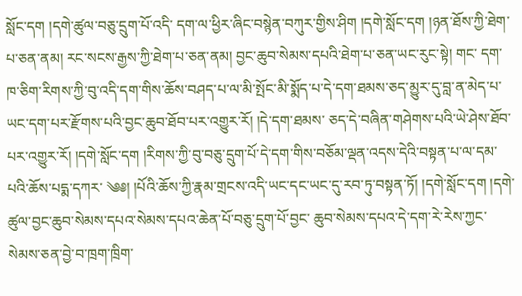སློང་དག །དགེ་ཚུལ་བཅུ་དྲུག་པོ་འདི་ དག་ལ་ཕྱིར་ཞིང་བསྙེན་བཀུར་གྱིས་ཤིག །དགེ་སློང་དག །ཉན་ཐོས་ཀྱི་ཐེག་པ་ཅན་ནམ། རང་སངས་རྒྱས་ཀྱི་ཐེག་པ་ཅན་ནམ། བྱང་ཆུབ་སེམས་དཔའི་ཐེག་པ་ཅན་ཡང་རུང་སྟེ། གང་ དག་ཁ་ཅིག་རིགས་ཀྱི་བུ་འདི་དག་གིས་ཆོས་བཤད་པ་ལ་མི་སྤོང་མི་སྨོད་པ་དེ་དག་ཐམས་ཅད་མྱུར་དུ་བླ་ན་མེད་པ་ཡང་དག་པར་རྫོགས་པའི་བྱང་ཆུབ་ཐོབ་པར་འགྱུར་རོ། །དེ་དག་ཐམས་ ཅད་དེ་བཞིན་གཤེགས་པའི་ཡེ་ཤེས་ཐོབ་པར་འགྱུར་རོ། །དགེ་སློང་དག །རིགས་ཀྱི་བུ་བཅུ་དྲུག་པོ་དེ་དག་གིས་བཅོམ་ལྡན་འདས་དེའི་བསྟན་པ་ལ་དམ་པའི་ཆོས་པདྨ་དཀར་ ༄༅། །པོའི་ཆོས་ཀྱི་རྣམ་གྲངས་འདི་ཡང་དང་ཡང་དུ་རབ་ཏུ་བསྟན་ཏོ། །དགེ་སློང་དག །དགེ་ཚུལ་བྱང་ཆུབ་སེམས་དཔའ་སེམས་དཔའ་ཆེན་པོ་བཅུ་དྲུག་པོ་བྱང་ ཆུབ་སེམས་དཔའ་དེ་དག་རེ་རེས་ཀྱང་སེམས་ཅན་བྱེ་བ་ཁྲག་ཁྲིག་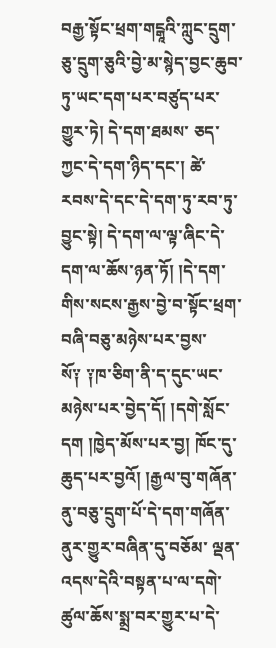བརྒྱ་སྟོང་ཕྲག་གངྒཱའི་ཀླུང་དྲུག་ཅུ་དྲུག་ཅུའི་བྱེ་མ་སྙེད་བྱང་ཆུབ་ཏུ་ཡང་དག་པར་བཙུད་པར་གྱུར་ཏེ། དེ་དག་ཐམས་ ཅད་ཀྱང་དེ་དག་ཉིད་དང་། ཚེ་རབས་དེ་དང་དེ་དག་ཏུ་རབ་ཏུ་བྱུང་སྟེ། དེ་དག་ལ་ལྟ་ཞིང་དེ་དག་ལ་ཆོས་ཉན་ཏོ། །དེ་དག་གིས་སངས་རྒྱས་བྱེ་བ་སྟོང་ཕྲག་བཞི་བཅུ་མཉེས་པར་བྱས་ སོ༑ ༑ཁ་ཅིག་ནི་ད་དུང་ཡང་མཉེས་པར་བྱེད་དོ། །དགེ་སློང་དག །ཁྱེད་མོས་པར་བྱ། ཁོང་དུ་ཆུད་པར་བྱའོ། །རྒྱལ་བུ་གཞོན་ནུ་བཅུ་དྲུག་པོ་དེ་དག་གཞོན་ནུར་གྱུར་བཞིན་དུ་བཅོམ་ ལྡན་འདས་དེའི་བསྟན་པ་ལ་དགེ་ཚུལ་ཆོས་སྨྲ་བར་གྱུར་པ་དེ་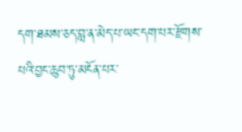དག་ཐམས་ཅད་བླ་ན་མེད་པ་ཡང་དག་པར་རྫོགས་པའི་བྱང་ཆུབ་ཏུ་མངོན་པར་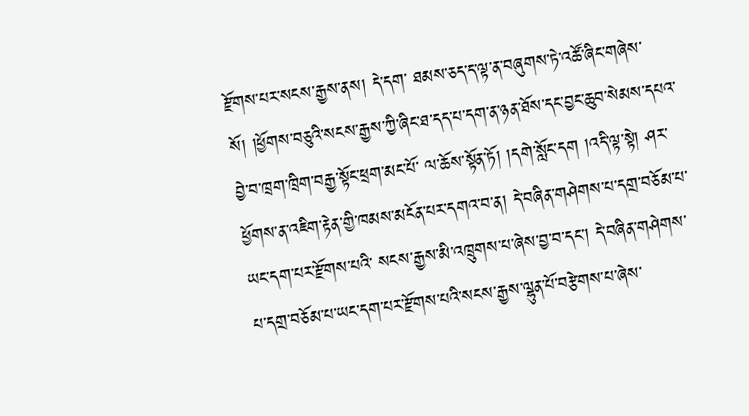རྫོགས་པར་སངས་རྒྱས་ནས། དེ་དག་ ཐམས་ཅད་ད་ལྟ་ན་བཞུགས་ཏེ་འཚོ་ཞིང་གཞེས་སོ། །ཕྱོགས་བཅུའི་སངས་རྒྱས་ཀྱི་ཞིང་ཐ་དད་པ་དག་ན་ཉན་ཐོས་དང་བྱང་ཆུབ་སེམས་དཔའ་བྱེ་བ་ཁྲག་ཁྲིག་བརྒྱ་སྟོང་ཕྲག་མང་པོ་ ལ་ཆོས་སྟོན་ཏོ། །དགེ་སློང་དག །འདི་ལྟ་སྟེ། ཤར་ཕྱོགས་ན་འཇིག་རྟེན་གྱི་ཁམས་མངོན་པར་དགའ་བ་ན། དེ་བཞིན་གཤེགས་པ་དགྲ་བཅོམ་པ་ཡང་དག་པར་རྫོགས་པའི་ སངས་རྒྱས་མི་འཁྲུགས་པ་ཞེས་བྱ་བ་དང་། དེ་བཞིན་གཤེགས་པ་དགྲ་བཅོམ་པ་ཡང་དག་པར་རྫོགས་པའི་སངས་རྒྱས་ལྷུན་པོ་བརྩེགས་པ་ཞེས་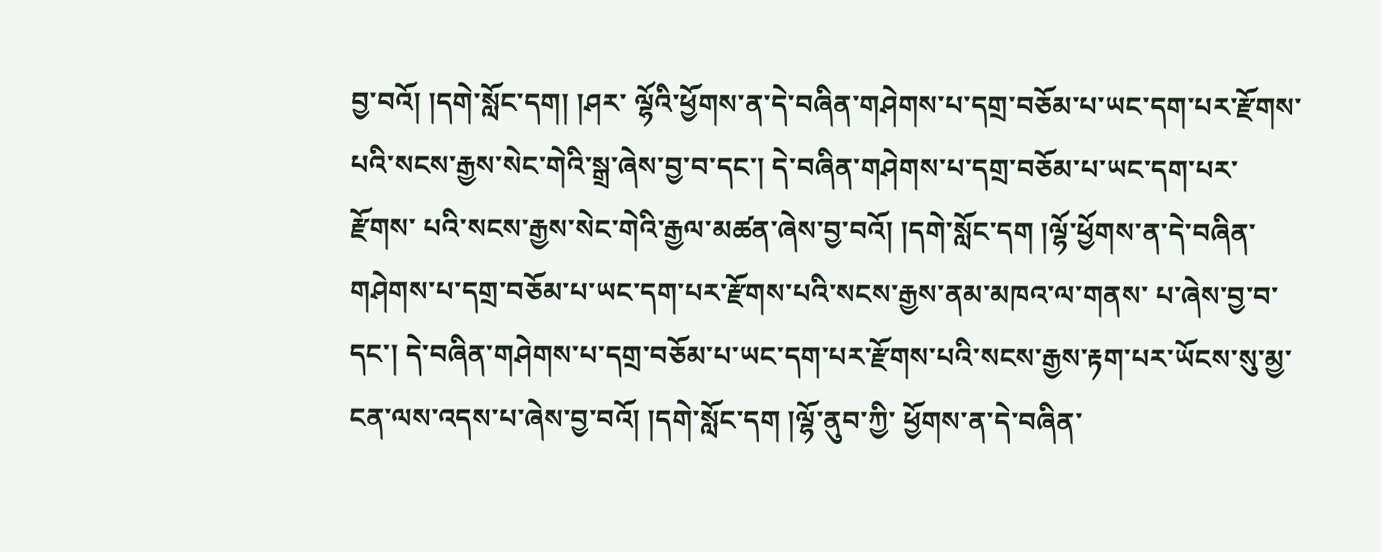བྱ་བའོ། །དགེ་སློང་དག། །ཤར་ ལྷོའི་ཕྱོགས་ན་དེ་བཞིན་གཤེགས་པ་དགྲ་བཅོམ་པ་ཡང་དག་པར་རྫོགས་པའི་སངས་རྒྱས་སེང་གེའི་སྒྲ་ཞེས་བྱ་བ་དང་། དེ་བཞིན་གཤེགས་པ་དགྲ་བཅོམ་པ་ཡང་དག་པར་རྫོགས་ པའི་སངས་རྒྱས་སེང་གེའི་རྒྱལ་མཚན་ཞེས་བྱ་བའོ། །དགེ་སློང་དག །ལྷོ་ཕྱོགས་ན་དེ་བཞིན་གཤེགས་པ་དགྲ་བཅོམ་པ་ཡང་དག་པར་རྫོགས་པའི་སངས་རྒྱས་ནམ་མཁའ་ལ་གནས་ པ་ཞེས་བྱ་བ་དང་། དེ་བཞིན་གཤེགས་པ་དགྲ་བཅོམ་པ་ཡང་དག་པར་རྫོགས་པའི་སངས་རྒྱས་རྟག་པར་ཡོངས་སུ་མྱ་ངན་ལས་འདས་པ་ཞེས་བྱ་བའོ། །དགེ་སློང་དག །ལྷོ་ནུབ་ཀྱི་ ཕྱོགས་ན་དེ་བཞིན་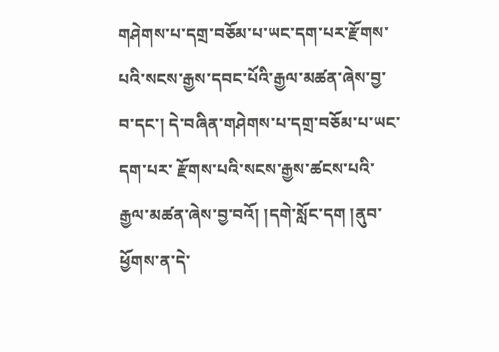གཤེགས་པ་དགྲ་བཅོམ་པ་ཡང་དག་པར་རྫོགས་པའི་སངས་རྒྱས་དབང་པོའི་རྒྱལ་མཚན་ཞེས་བྱ་བ་དང་། དེ་བཞིན་གཤེགས་པ་དགྲ་བཅོམ་པ་ཡང་དག་པར་ རྫོགས་པའི་སངས་རྒྱས་ཚངས་པའི་རྒྱལ་མཚན་ཞེས་བྱ་བའོ། །དགེ་སློང་དག །ནུབ་ཕྱོགས་ན་དེ་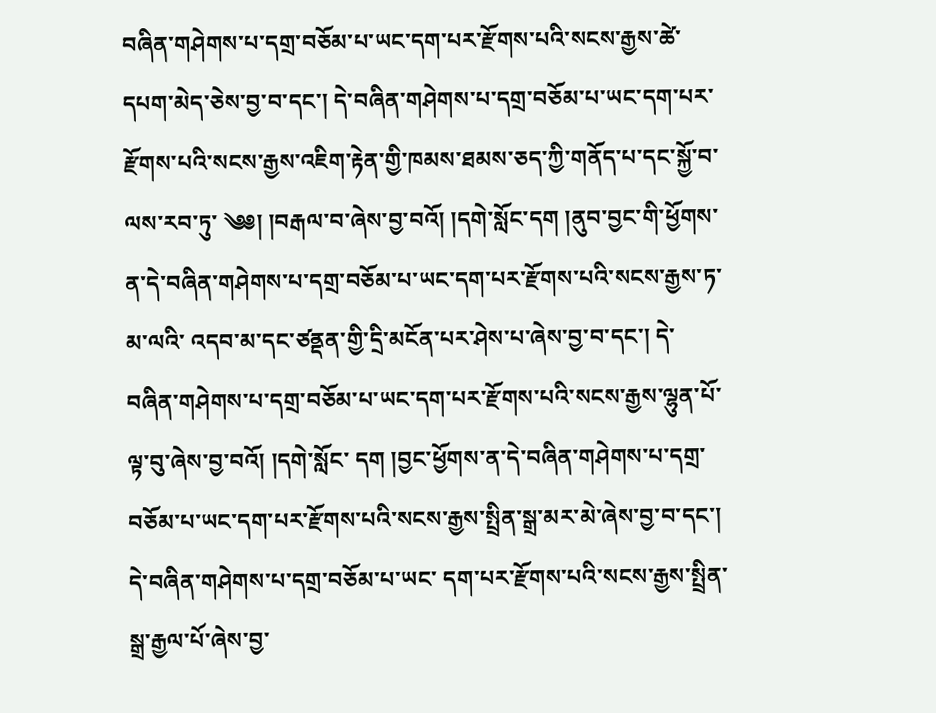བཞིན་གཤེགས་པ་དགྲ་བཅོམ་པ་ཡང་དག་པར་རྫོགས་པའི་སངས་རྒྱས་ཚེ་ དཔག་མེད་ཅེས་བྱ་བ་དང་། དེ་བཞིན་གཤེགས་པ་དགྲ་བཅོམ་པ་ཡང་དག་པར་རྫོགས་པའི་སངས་རྒྱས་འཇིག་རྟེན་གྱི་ཁམས་ཐམས་ཅད་ཀྱི་གནོད་པ་དང་སྐྱོ་བ་ལས་རབ་ཏུ་ ༄༅། །བརྒལ་བ་ཞེས་བྱ་བའོ། །དགེ་སློང་དག །ནུབ་བྱང་གི་ཕྱོགས་ན་དེ་བཞིན་གཤེགས་པ་དགྲ་བཅོམ་པ་ཡང་དག་པར་རྫོགས་པའི་སངས་རྒྱས་ཏ་མ་ལའི་ འདབ་མ་དང་ཙནྡན་གྱི་དྲི་མངོན་པར་ཤེས་པ་ཞེས་བྱ་བ་དང་། དེ་བཞིན་གཤེགས་པ་དགྲ་བཅོམ་པ་ཡང་དག་པར་རྫོགས་པའི་སངས་རྒྱས་ལྷུན་པོ་ལྟ་བུ་ཞེས་བྱ་བའོ། །དགེ་སློང་ དག །བྱང་ཕྱོགས་ན་དེ་བཞིན་གཤེགས་པ་དགྲ་བཅོམ་པ་ཡང་དག་པར་རྫོགས་པའི་སངས་རྒྱས་སྤྲིན་སྒྲ་མར་མེ་ཞེས་བྱ་བ་དང་། དེ་བཞིན་གཤེགས་པ་དགྲ་བཅོམ་པ་ཡང་ དག་པར་རྫོགས་པའི་སངས་རྒྱས་སྤྲིན་སྒྲ་རྒྱལ་པོ་ཞེས་བྱ་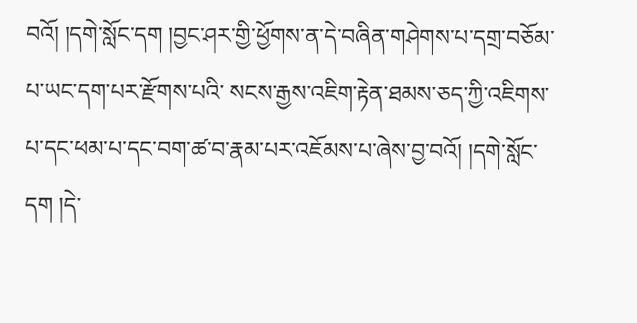བའོ། །དགེ་སློང་དག །བྱང་ཤར་གྱི་ཕྱོགས་ན་དེ་བཞིན་གཤེགས་པ་དགྲ་བཅོམ་པ་ཡང་དག་པར་རྫོགས་པའི་ སངས་རྒྱས་འཇིག་རྟེན་ཐམས་ཅད་ཀྱི་འཇིགས་པ་དང་ཕམ་པ་དང་བག་ཚ་བ་རྣམ་པར་འཇོམས་པ་ཞེས་བྱ་བའོ། །དགེ་སློང་དག །དེ་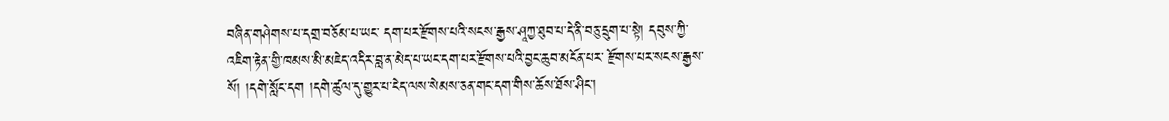བཞིན་གཤེགས་པ་དགྲ་བཅོམ་པ་ཡང་ དག་པར་རྫོགས་པའི་སངས་རྒྱས་ཤཱཀྱ་ཐུབ་པ་དེ་ནི་བཅུ་དྲུག་པ་སྟེ། དབུས་ཀྱི་འཇིག་རྟེན་གྱི་ཁམས་མི་མཇེད་འདིར་བླ་ན་མེད་པ་ཡང་དག་པར་རྫོགས་པའི་བྱང་ཆུབ་མངོན་པར་ རྫོགས་པར་སངས་རྒྱས་སོ། །དགེ་སློང་དག །དགེ་ཚུལ་དུ་གྱུར་པ་ངེད་ལས་སེམས་ཅན་གང་དག་གིས་ཆོས་ཐོས་ཤིང་།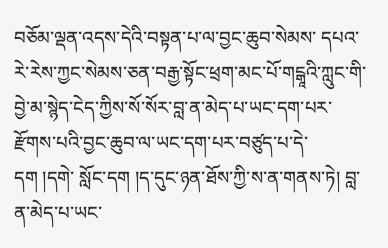བཅོམ་ལྡན་འདས་དེའི་བསྟན་པ་ལ་བྱང་ཆུབ་སེམས་ དཔའ་རེ་རེས་ཀྱང་སེམས་ཅན་བརྒྱ་སྟོང་ཕྲག་མང་པོ་གངྒཱའི་ཀླུང་གི་བྱེ་མ་སྙེད་ངེད་ཀྱིས་སོ་སོར་བླ་ན་མེད་པ་ཡང་དག་པར་རྫོགས་པའི་བྱང་ཆུབ་ལ་ཡང་དག་པར་བཙུད་པ་དེ་དག །དགེ་ སློང་དག །ད་དུང་ཉན་ཐོས་ཀྱི་ས་ན་གནས་ཏེ། བླ་ན་མེད་པ་ཡང་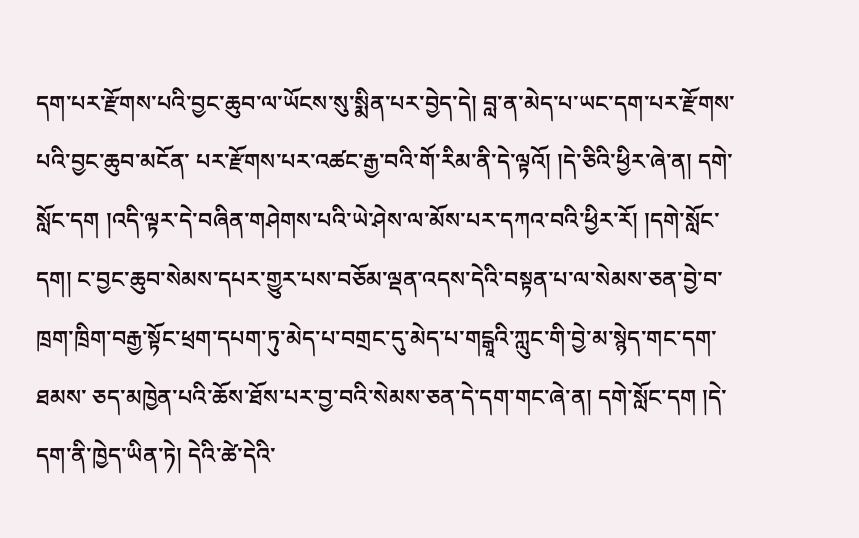དག་པར་རྫོགས་པའི་བྱང་ཆུབ་ལ་ཡོངས་སུ་སྨིན་པར་བྱེད་དེ། བླ་ན་མེད་པ་ཡང་དག་པར་རྫོགས་པའི་བྱང་ཆུབ་མངོན་ པར་རྫོགས་པར་འཚང་རྒྱ་བའི་གོ་རིམ་ནི་དེ་ལྟའོ། །དེ་ཅིའི་ཕྱིར་ཞེ་ན། དགེ་སློང་དག །འདི་ལྟར་དེ་བཞིན་གཤེགས་པའི་ཡེ་ཤེས་ལ་མོས་པར་དཀའ་བའི་ཕྱིར་རོ། །དགེ་སློང་དག། ང་བྱང་ཆུབ་སེམས་དཔར་གྱུར་པས་བཅོམ་ལྡན་འདས་དེའི་བསྟན་པ་ལ་སེམས་ཅན་བྱེ་བ་ཁྲག་ཁྲིག་བརྒྱ་སྟོང་ཕྲག་དཔག་ཏུ་མེད་པ་བགྲང་དུ་མེད་པ་གངྒཱའི་ཀླུང་གི་བྱེ་མ་སྙེད་གང་དག་ཐམས་ ཅད་མཁྱེན་པའི་ཆོས་ཐོས་པར་བྱ་བའི་སེམས་ཅན་དེ་དག་གང་ཞེ་ན། དགེ་སློང་དག །དེ་དག་ནི་ཁྱེད་ཡིན་ཏེ། དེའི་ཚེ་དེའི་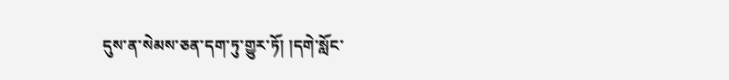དུས་ན་སེམས་ཅན་དག་ཏུ་གྱུར་ཏོ། །དགེ་སློང་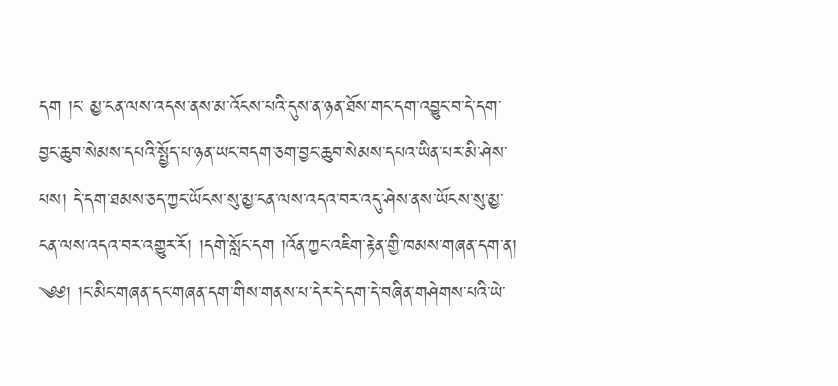དག །ང་ མྱ་ངན་ལས་འདས་ནས་མ་འོངས་པའི་དུས་ན་ཉན་ཐོས་གང་དག་འབྱུང་བ་དེ་དག་བྱང་ཆུབ་སེམས་དཔའི་སྤྱོད་པ་ཉན་ཡང་བདག་ཅག་བྱང་ཆུབ་སེམས་དཔའ་ཡིན་པར་མི་ཤེས་པས། དེ་དག་ཐམས་ཅད་ཀྱང་ཡོངས་སུ་མྱ་ངན་ལས་འདའ་བར་འདུ་ཤེས་ནས་ཡོངས་སུ་མྱ་ངན་ལས་འདའ་བར་འགྱུར་རོ། །དགེ་སློང་དག །འོན་ཀྱང་འཇིག་རྟེན་གྱི་ཁམས་གཞན་དག་ན། ༄༅། །ང་མིང་གཞན་དང་གཞན་དག་གིས་གནས་པ་དེར་དེ་དག་དེ་བཞིན་གཤེགས་པའི་ཡེ་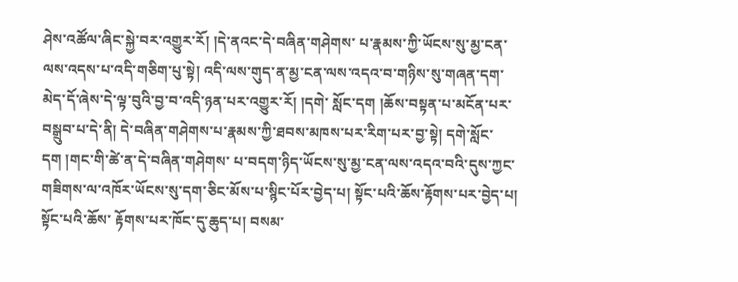ཤེས་འཚོལ་ཞིང་སྐྱེ་བར་འགྱུར་རོ། །དེ་ནའང་དེ་བཞིན་གཤེགས་ པ་རྣམས་ཀྱི་ཡོངས་སུ་མྱ་ངན་ལས་འདས་པ་འདི་གཅིག་པུ་སྟེ། འདི་ལས་གུད་ན་མྱ་ངན་ལས་འདའ་བ་གཉིས་སུ་གཞན་དག་མེད་དོ་ཞེས་དེ་ལྟ་བུའི་བྱ་བ་འདི་ཉན་པར་འགྱུར་རོ། །དགེ་ སློང་དག །ཆོས་བསྟན་པ་མངོན་པར་བསྒྲུབ་པ་དེ་ནི། དེ་བཞིན་གཤེགས་པ་རྣམས་ཀྱི་ཐབས་མཁས་པར་རིག་པར་བྱ་སྟེ། དགེ་སློང་དག །གང་གི་ཚེ་ན་དེ་བཞིན་གཤེགས་ པ་བདག་ཉིད་ཡོངས་སུ་མྱ་ངན་ལས་འདའ་བའི་དུས་ཀྱང་གཟིགས་ལ་འཁོར་ཡོངས་སུ་དག་ཅིང་མོས་པ་སྙིང་པོར་བྱེད་པ། སྟོང་པའི་ཆོས་རྟོགས་པར་བྱེད་པ། སྟོང་པའི་ཆོས་ རྟོགས་པར་ཁོང་དུ་ཆུད་པ། བསམ་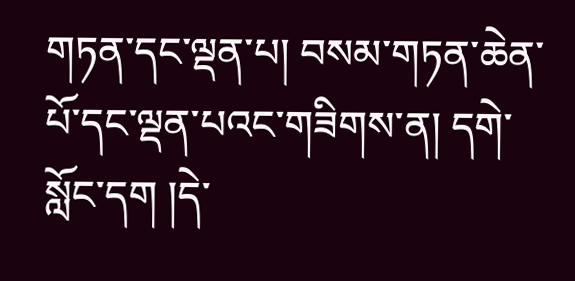གཏན་དང་ལྡན་པ། བསམ་གཏན་ཆེན་པོ་དང་ལྡན་པའང་གཟིགས་ན། དགེ་སློང་དག །དེ་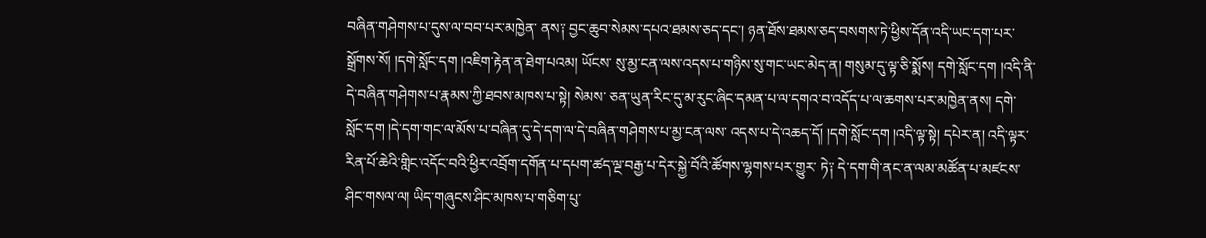བཞིན་གཤེགས་པ་དུས་ལ་བབ་པར་མཁྱེན་ ནས༑ བྱང་ཆུབ་སེམས་དཔའ་ཐམས་ཅད་དང་། ཉན་ཐོས་ཐམས་ཅད་བསགས་ཏེ་ཕྱིས་དོན་འདི་ཡང་དག་པར་སྒྲོགས་སོ། །དགེ་སློང་དག །འཇིག་རྟེན་ན་ཐེག་པའམ། ཡོངས་ སུ་མྱ་ངན་ལས་འདས་པ་གཉིས་སུ་གང་ཡང་མེད་ན། གསུམ་དུ་ལྟ་ཅི་སྨོས། དགེ་སློང་དག །འདི་ནི་དེ་བཞིན་གཤེགས་པ་རྣམས་ཀྱི་ཐབས་མཁས་པ་སྟེ། སེམས་ ཅན་ཡུན་རིང་དུ་མ་རུང་ཞིང་དམན་པ་ལ་དགའ་བ་འདོད་པ་ལ་ཆགས་པར་མཁྱེན་ནས། དགེ་སློང་དག །དེ་དག་གང་ལ་མོས་པ་བཞིན་དུ་དེ་དག་ལ་དེ་བཞིན་གཤེགས་པ་མྱ་ངན་ལས་ འདས་པ་དེ་འཆད་དོ། །དགེ་སློང་དག །འདི་ལྟ་སྟེ། དཔེར་ན། འདི་ལྟར་རིན་པོ་ཆེའི་གླིང་འདོང་བའི་ཕྱིར་འབྲོག་དགོན་པ་དཔག་ཚད་ལྔ་བརྒྱ་པ་དེར་སྐྱེ་བོའི་ཚོགས་ལྷགས་པར་གྱུར་ ཏེ༑ དེ་དག་གི་ནང་ན་ལམ་མཚོན་པ་མཛངས་ཤིང་གསལ་ལ། ཡིད་གཞུངས་ཤིང་མཁས་པ་གཅིག་པུ་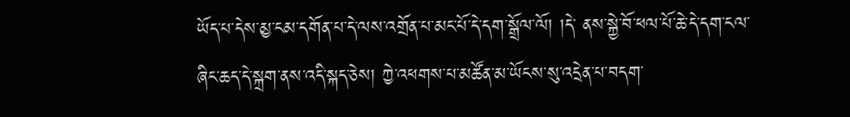ཡོད་པ་དེས་མྱ་ངམ་དགོན་པ་དེ་ལས་འགྲོན་པ་མང་པོ་དེ་དག་སྒྲོལ་ལོ། །དེ་ ནས་སྐྱེ་བོ་ཕལ་པོ་ཆེ་དེ་དག་ངལ་ཞིང་ཆད་དེ་སྐྲག་ནས་འདི་སྐད་ཅེས། ཀྱེ་འཕགས་པ་མཚོན་མ་ཡོངས་སུ་འདྲེན་པ་བདག་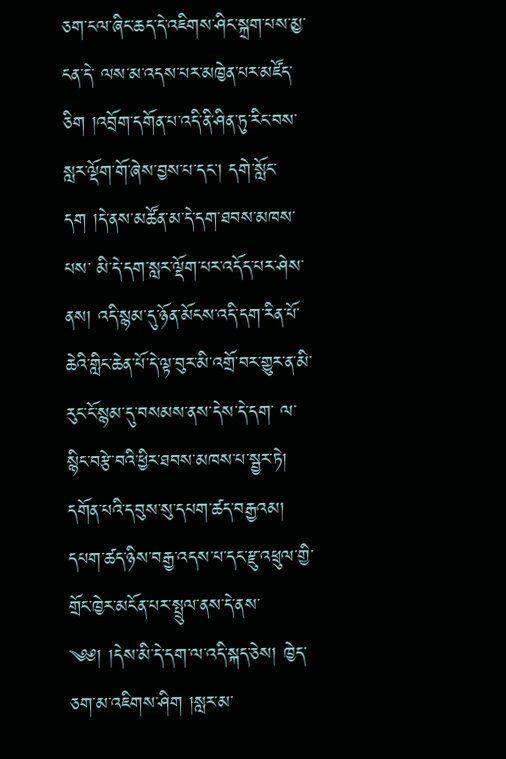ཅག་ངལ་ཞིང་ཆད་དེ་འཇིགས་ཤིང་སྐྲག་པས་མྱ་ངན་དེ་ ལས་མ་འདས་པར་མཁྱེན་པར་མཛོད་ཅིག །འབྲོག་དགོན་པ་འདི་ནི་ཤིན་ཏུ་རིང་བས་སླར་ལྡོག་གོ་ཞེས་བྱས་པ་དང་། དགེ་སློང་དག །དེ་ནས་མཚོན་མ་དེ་དག་ཐབས་མཁས་པས་ མི་དེ་དག་སླར་ལྡོག་པར་འདོད་པར་ཤེས་ནས། འདི་སྙམ་དུ་ཉོན་མོངས་འདི་དག་རིན་པོ་ཆེའི་གླིང་ཆེན་པོ་དེ་ལྟ་བུར་མི་འགྲོ་བར་གྱུར་ན་མི་རུང་ངོ་སྙམ་དུ་བསམས་ནས་དེས་དེ་དག་ ལ་སྙིང་བརྩེ་བའི་ཕྱིར་ཐབས་མཁས་པ་སྦྱར་ཏེ། དགོན་པའི་དབུས་སུ་དཔག་ཚད་བརྒྱའམ། དཔག་ཚད་ཉིས་བརྒྱ་འདས་པ་དང་རྫུ་འཕྲུལ་གྱི་གྲོང་ཁྱེར་མངོན་པར་སྤྲུལ་ནས་དེ་ནས་ ༄༅། །དེས་མི་དེ་དག་ལ་འདི་སྐད་ཅེས། ཁྱེད་ཅག་མ་འཇིགས་ཤིག །སླར་མ་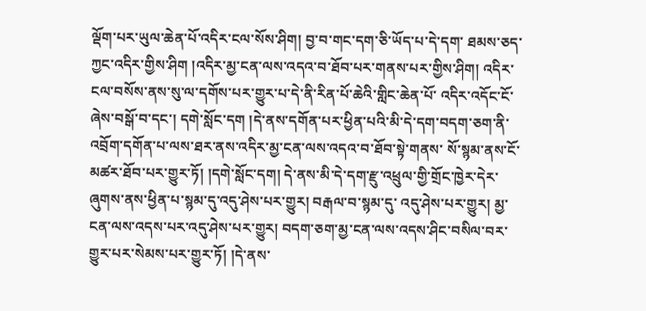ལྡོག་པར་ཡུལ་ཆེན་པོ་འདིར་ངལ་སོས་ཤིག། བྱ་བ་གང་དག་ཅི་ཡོད་པ་དེ་དག་ ཐམས་ཅད་ཀྱང་འདིར་གྱིས་ཤིག །འདིར་མྱ་ངན་ལས་འདའ་བ་ཐོབ་པར་གནས་པར་གྱིས་ཤིག། འདིར་ངལ་བསོས་ནས་སུ་ལ་དགོས་པར་གྱུར་པ་དེ་ནི་རིན་པོ་ཆེའི་གླིང་ཆེན་པོ་ འདིར་འདོང་ངོ་ཞེས་བསྒོ་བ་དང་། དགེ་སློང་དག །དེ་ནས་དགོན་པར་ཕྱིན་པའི་མི་དེ་དག་བདག་ཅག་ནི་འབྲོག་དགོན་པ་ལས་ཐར་ནས་འདིར་མྱ་ངན་ལས་འདའ་བ་ཐོབ་སྟེ་གནས་ སོ་སྙམ་ནས་ངོ་མཚར་ཐོབ་པར་གྱུར་ཏོ། །དགེ་སློང་དག། དེ་ནས་མི་དེ་དག་རྫུ་འཕྲུལ་གྱི་གྲོང་ཁྱེར་དེར་ཞུགས་ནས་ཕྱིན་པ་སྙམ་དུ་འདུ་ཤེས་པར་གྱུར། བརྒལ་བ་སྙམ་དུ་ འདུ་ཤེས་པར་གྱུར། མྱ་ངན་ལས་འདས་པར་འདུ་ཤེས་པར་གྱུར། བདག་ཅག་མྱ་ངན་ལས་འདས་ཤིང་བསིལ་བར་གྱུར་པར་སེམས་པར་གྱུར་ཏོ། །དེ་ནས་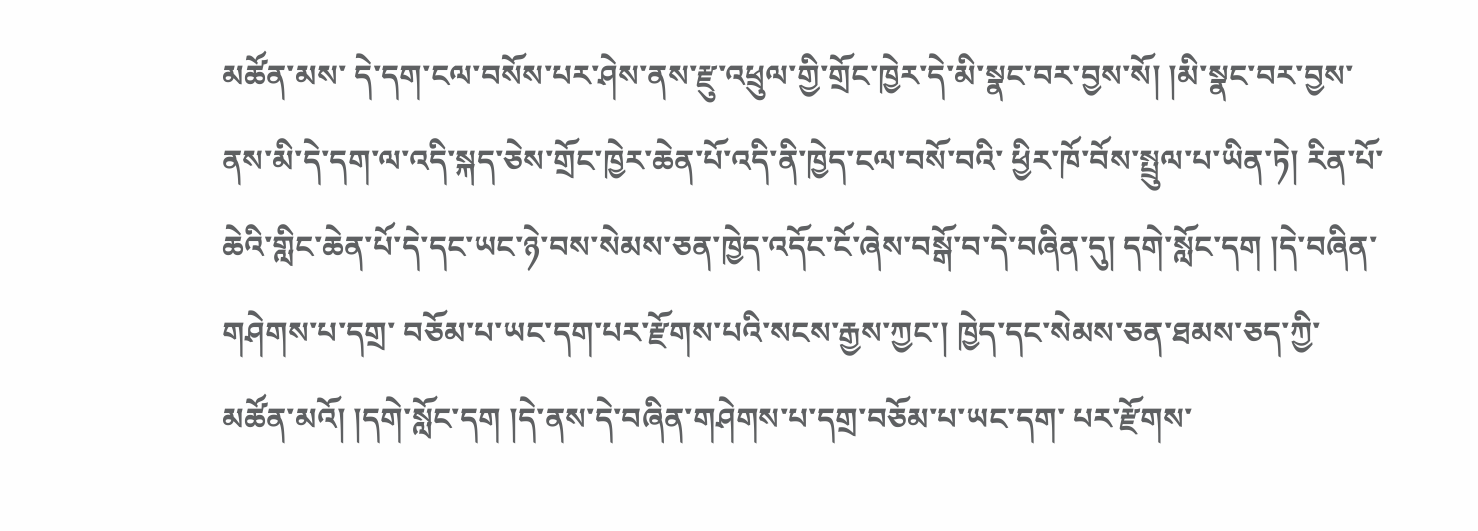མཚོན་མས་ དེ་དག་ངལ་བསོས་པར་ཤེས་ནས་རྫུ་འཕྲུལ་གྱི་གྲོང་ཁྱེར་དེ་མི་སྣང་བར་བྱས་སོ། །མི་སྣང་བར་བྱས་ནས་མི་དེ་དག་ལ་འདི་སྐད་ཅེས་གྲོང་ཁྱེར་ཆེན་པོ་འདི་ནི་ཁྱེད་ངལ་བསོ་བའི་ ཕྱིར་ཁོ་བོས་སྤྲུལ་པ་ཡིན་ཏེ། རིན་པོ་ཆེའི་གླིང་ཆེན་པོ་དེ་དང་ཡང་ཉེ་བས་སེམས་ཅན་ཁྱེད་འདོང་ངོ་ཞེས་བསྒོ་བ་དེ་བཞིན་དུ། དགེ་སློང་དག །དེ་བཞིན་གཤེགས་པ་དགྲ་ བཅོམ་པ་ཡང་དག་པར་རྫོགས་པའི་སངས་རྒྱས་ཀྱང་། ཁྱེད་དང་སེམས་ཅན་ཐམས་ཅད་ཀྱི་མཚོན་མའོ། །དགེ་སློང་དག །དེ་ནས་དེ་བཞིན་གཤེགས་པ་དགྲ་བཅོམ་པ་ཡང་དག་ པར་རྫོགས་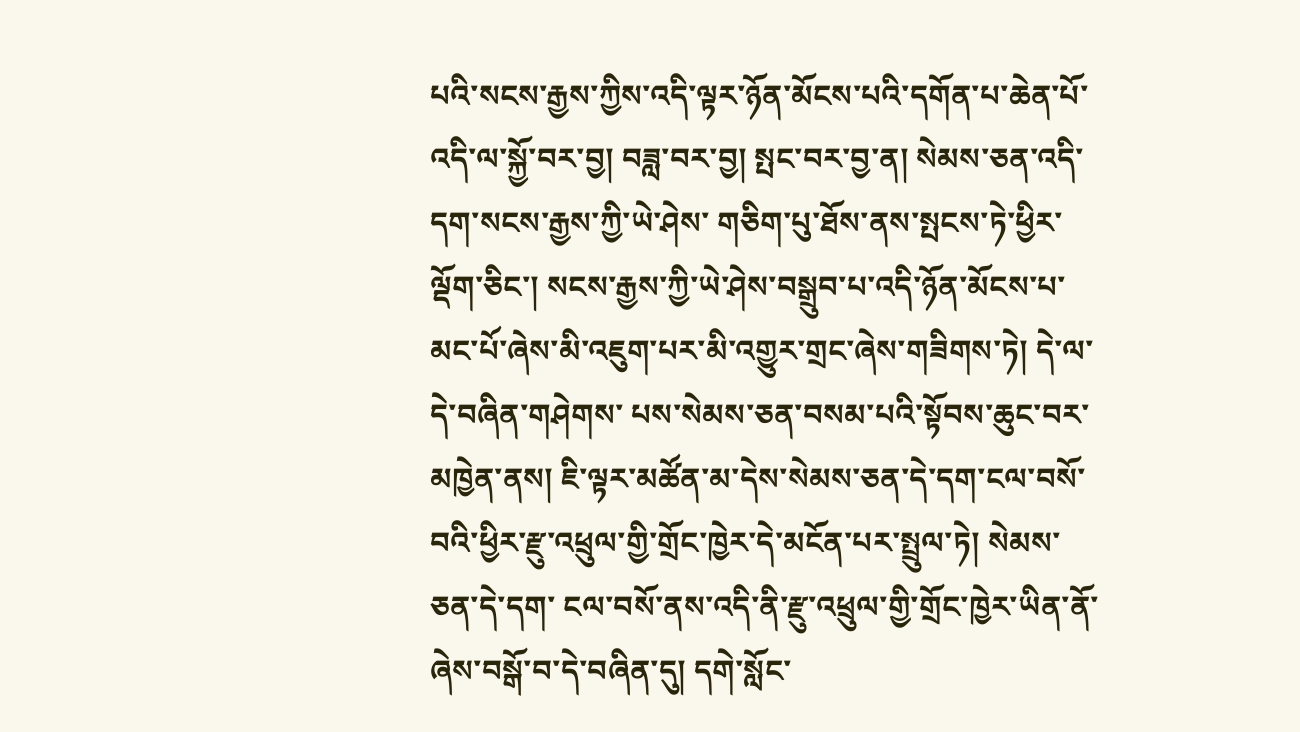པའི་སངས་རྒྱས་ཀྱིས་འདི་ལྟར་ཉོན་མོངས་པའི་དགོན་པ་ཆེན་པོ་འདི་ལ་སྐྱོ་བར་བྱ། བཟླ་བར་བྱ། སྤང་བར་བྱ་ན། སེམས་ཅན་འདི་དག་སངས་རྒྱས་ཀྱི་ཡེ་ཤེས་ གཅིག་པུ་ཐོས་ནས་སྤངས་ཏེ་ཕྱིར་ལྡོག་ཅིང་། སངས་རྒྱས་ཀྱི་ཡེ་ཤེས་བསྒྲུབ་པ་འདི་ཉོན་མོངས་པ་མང་པོ་ཞེས་མི་འཇུག་པར་མི་འགྱུར་གྲང་ཞེས་གཟིགས་ཏེ། དེ་ལ་དེ་བཞིན་གཤེགས་ པས་སེམས་ཅན་བསམ་པའི་སྟོབས་ཆུང་བར་མཁྱེན་ནས། ཇི་ལྟར་མཚོན་མ་དེས་སེམས་ཅན་དེ་དག་ངལ་བསོ་བའི་ཕྱིར་རྫུ་འཕྲུལ་གྱི་གྲོང་ཁྱེར་དེ་མངོན་པར་སྤྲུལ་ཏེ། སེམས་ཅན་དེ་དག་ ངལ་བསོ་ནས་འདི་ནི་རྫུ་འཕྲུལ་གྱི་གྲོང་ཁྱེར་ཡིན་ནོ་ཞེས་བསྒོ་བ་དེ་བཞིན་དུ། དགེ་སློང་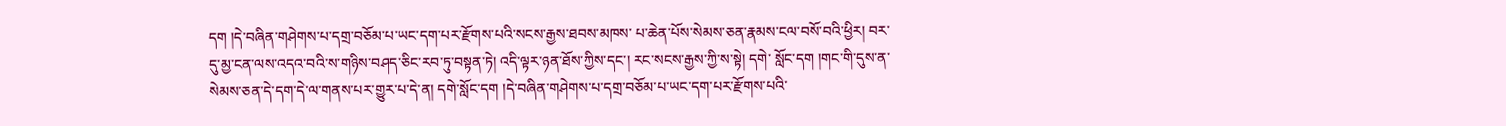དག །དེ་བཞིན་གཤེགས་པ་དགྲ་བཅོམ་པ་ཡང་དག་པར་རྫོགས་པའི་སངས་རྒྱས་ཐབས་མཁས་ པ་ཆེན་པོས་སེམས་ཅན་རྣམས་ངལ་བསོ་བའི་ཕྱིར། བར་དུ་མྱ་ངན་ལས་འདའ་བའི་ས་གཉིས་བཤད་ཅིང་རབ་ཏུ་བསྟན་ཏེ། འདི་ལྟར་ཉན་ཐོས་ཀྱིས་དང་། རང་སངས་རྒྱས་ཀྱི་ས་སྟེ། དགེ་ སློང་དག །གང་གི་དུས་ན་སེམས་ཅན་དེ་དག་དེ་ལ་གནས་པར་གྱུར་པ་དེ་ན། དགེ་སློང་དག །དེ་བཞིན་གཤེགས་པ་དགྲ་བཅོམ་པ་ཡང་དག་པར་རྫོགས་པའི་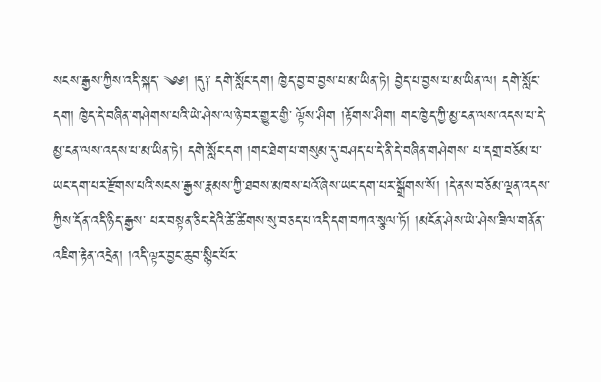སངས་རྒྱས་ཀྱིས་འདི་སྐད་ ༄༅། །དུ༑ དགེ་སློང་དག། ཁྱེད་བྱ་བ་བྱས་པ་མ་ཡིན་ཏེ། བྱེད་པ་བྱས་པ་མ་ཡིན་ལ། དགེ་སློང་དག། ཁྱེད་དེ་བཞིན་གཤེགས་པའི་ཡེ་ཤེས་ལ་ཉེ་བར་གྱུར་གྱི་ ལྟོས་ཤིག །རྟོགས་ཤིག། གང་ཁྱེད་ཀྱི་མྱ་ངན་ལས་འདས་པ་དེ་མྱ་ངན་ལས་འདས་པ་མ་ཡིན་ཏེ། དགེ་སློང་དག །གང་ཐེག་པ་གསུམ་དུ་བཤད་པ་དེ་ནི་དེ་བཞིན་གཤེགས་ པ་དགྲ་བཅོམ་པ་ཡང་དག་པར་རྫོགས་པའི་སངས་རྒྱས་རྣམས་ཀྱི་ཐབས་མཁས་པའོ་ཞེས་ཡང་དག་པར་སྒྲོགས་སོ། །དེ་ནས་བཅོམ་ལྡན་འདས་ཀྱིས་དོན་འདི་ཉིད་རྒྱས་ པར་བསྟན་ཅིང་དེའི་ཚེ་ཚིགས་སུ་བཅད་པ་འདི་དག་བཀའ་སྩལ་ཏོ། །མངོན་ཤེས་ཡེ་ཤེས་ཟིལ་གནོན་འཇིག་རྟེན་འདྲེན། །འདི་ལྟར་བྱང་ཆུབ་སྙིང་པོར་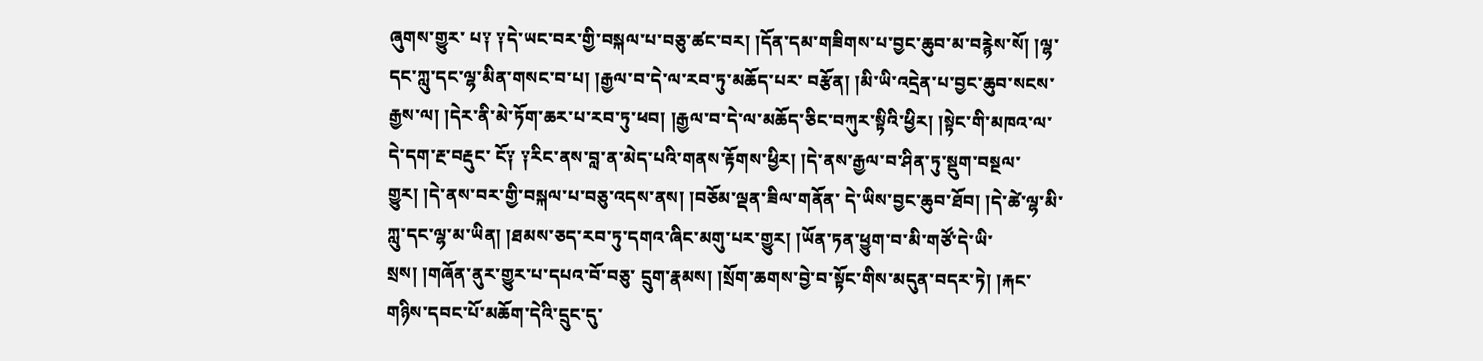ཞུགས་གྱུར་ པ༑ ༑དེ་ཡང་བར་གྱི་བསྐལ་པ་བཅུ་ཚང་བར། །དོན་དམ་གཟིགས་པ་བྱང་ཆུབ་མ་བརྙེས་སོ། །ལྷ་དང་ཀླུ་དང་ལྷ་མིན་གསང་བ་པ། །རྒྱལ་བ་དེ་ལ་རབ་ཏུ་མཆོད་པར་ བརྩོན། །མི་ཡི་འདྲེན་པ་བྱང་ཆུབ་སངས་རྒྱས་ལ། །དེར་ནི་མེ་ཏོག་ཆར་པ་རབ་ཏུ་ཕབ། །རྒྱལ་བ་དེ་ལ་མཆོད་ཅིང་བཀུར་སྟིའི་ཕྱིར། །སྟེང་གི་མཁའ་ལ་དེ་དག་རྔ་བརྡུང་ ངོ༑ ༑རིང་ནས་བླ་ན་མེད་པའི་གནས་རྟོགས་ཕྱིར། །དེ་ནས་རྒྱལ་བ་ཤིན་ཏུ་སྡུག་བསྔལ་གྱུར། །དེ་ནས་བར་གྱི་བསྐལ་པ་བཅུ་འདས་ནས། །བཅོམ་ལྡན་ཟིལ་གནོན་ དེ་ཡིས་བྱང་ཆུབ་ཐོབ། །དེ་ཚེ་ལྷ་མི་ཀླུ་དང་ལྷ་མ་ཡིན། །ཐམས་ཅད་རབ་ཏུ་དགའ་ཞིང་མགུ་པར་གྱུར། །ཡོན་ཏན་ཕྱུག་བ་མི་གཙོ་དེ་ཡི་སྲས། །གཞོན་ནུར་གྱུར་པ་དཔའ་བོ་བཅུ་ དྲུག་རྣམས། །སྲོག་ཆགས་བྱེ་བ་སྟོང་གིས་མདུན་བདར་ཏེ། །རྐང་གཉིས་དབང་པོ་མཆོག་དེའི་དྲུང་དུ་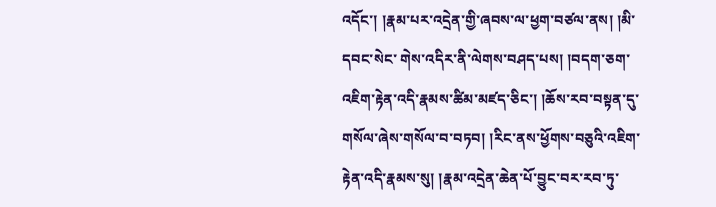འདོང་། །རྣམ་པར་འདྲེན་གྱི་ཞབས་ལ་ཕྱག་བཙལ་ནས། །མི་དབང་སེང་ གེས་འདིར་ནི་ལེགས་བཤད་པས། །བདག་ཅག་འཇིག་རྟེན་འདི་རྣམས་ཚིམ་མཛད་ཅིང་། །ཆོས་རབ་བསྟན་དུ་གསོལ་ཞེས་གསོལ་བ་བཏབ། །རིང་ནས་ཕྱོགས་བཅུའི་འཇིག་ རྟེན་འདི་རྣམས་སུ། །རྣམ་འདྲེན་ཆེན་པོ་བྱུང་བར་རབ་ཏུ་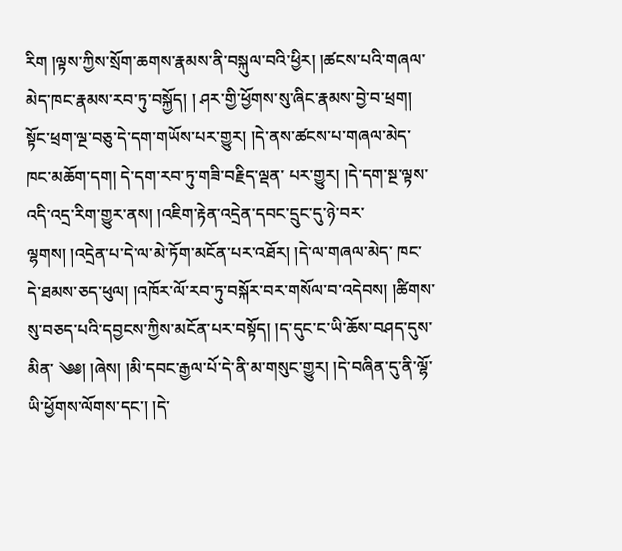རིག །ལྟས་ཀྱིས་སྲོག་ཆགས་རྣམས་ནི་བསྐུལ་བའི་ཕྱིར། །ཚངས་པའི་གཞལ་མེད་ཁང་རྣམས་རབ་ཏུ་བསྐྱོད། ། ཤར་གྱི་ཕྱོགས་སུ་ཞིང་རྣམས་བྱེ་བ་ཕྲག། སྟོང་ཕྲག་ལྔ་བཅུ་དེ་དག་གཡོས་པར་གྱུར། །དེ་ནས་ཚངས་པ་གཞལ་མེད་ཁང་མཆོག་དག། དེ་དག་རབ་ཏུ་གཟི་བརྗིད་ལྡན་ པར་གྱུར། །དེ་དག་སྔ་ལྟས་འདི་འདྲ་རིག་གྱུར་ནས། །འཇིག་རྟེན་འདྲེན་དབང་དྲུང་དུ་ཉེ་བར་ལྷགས། །འདྲེན་པ་དེ་ལ་མེ་ཏོག་མངོན་པར་འཐོར། །དེ་ལ་གཞལ་མེད་ ཁང་དེ་ཐམས་ཅད་ཕུལ། །འཁོར་ལོ་རབ་ཏུ་བསྐོར་བར་གསོལ་བ་འདེབས། །ཚིགས་སུ་བཅད་པའི་དབྱངས་ཀྱིས་མངོན་པར་བསྟོད། །ད་དུང་ང་ཡི་ཆོས་བཤད་དུས་མིན་ ༄༅། །ཞེས། །མི་དབང་རྒྱལ་པོ་དེ་ནི་མ་གསུང་གྱུར། །དེ་བཞིན་དུ་ནི་ལྷོ་ཡི་ཕྱོགས་ལོགས་དང་། །དེ་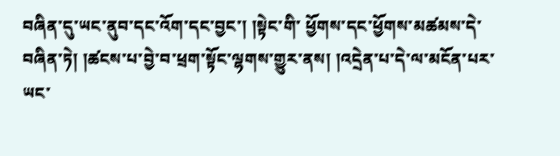བཞིན་དུ་ཡང་ནུབ་དང་འོག་དང་བྱང་། །སྟེང་གི་ ཕྱོགས་དང་ཕྱོགས་མཚམས་དེ་བཞིན་ཏེ། །ཚངས་པ་བྱེ་བ་ཕྲག་སྟོང་ལྷགས་གྱུར་ནས། །འདྲེན་པ་དེ་ལ་མངོན་པར་ཡང་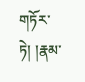གཏོར་ཏེ། །རྣམ་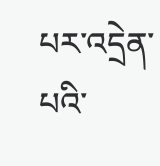པར་འདྲེན་པའི་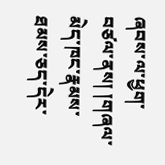ཞབས་ལ་ཕྱག་ བཙལ་ནས། །གཞལ་མེད་ཁང་རྣམས་ཐམས་ཅད་དེར་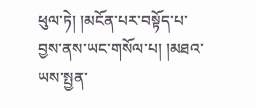ཕུལ་ཏེ། །མངོན་པར་བསྟོད་པ་བྱས་ནས་ཡང་གསོལ་པ། །མཐའ་ཡས་སྤྱན་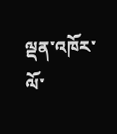ལྡན་འཁོར་ལོ་